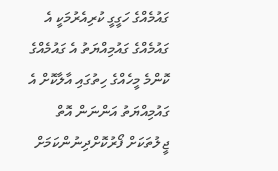ގައުމެއްގެ ހަގީގީ ކުރިއެރުމަކީ އެ ގައުމެއްގެ ގައުމިއްޔަތު އެ ގައުމެއްގެ ކޮންމެ މީހެއްގެ ހިތުގައި އާލާކޮށް އެ ގައުމިއްޔަތު އަންނަން އޮތް ޖީލުތަކަށް ފޯރުކޮށްދިނުންކަމަށް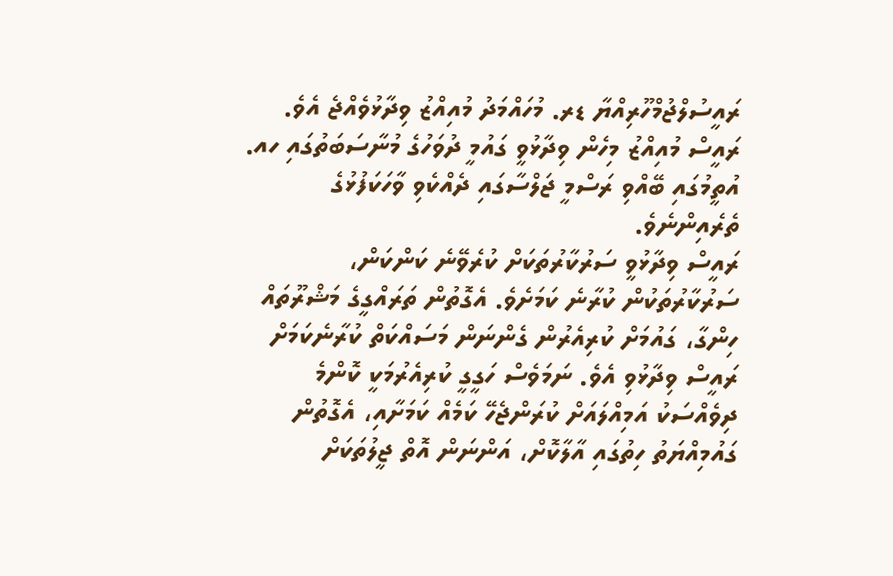ރައީސުލްޖުމްހޫރިއްޔާ ޑރ. މުހައްމަދު މުއިއްޒު ވިދާޅުވެއްޖެ އެވެ.
ރައީސް މުއިއްޒު މިހެން ވިދާޅުވީ ގައުމީ ދުވަހުގެ މުނާސަބަތުގައި ހއ. އުތީމުގައި ބޭއްވި ރަސްމީ ޖަލްސާގައި ދެއްކެވި ވާހަކަފުޅުގެ ތެރެއިންނެވެ.
ރައީސް ވިދާޅުވީ ސަރުކާރުތަކަށް ކުރެވޭނެ ކަންކަން، ސަރުކާރުތަކުން ކުރާނެ ކަމަށެވެ. އެގޮތުން ތަރައްގީގެ މަޝްރޫތައް ހިންގާ، ގައުމަށް ކުރިއެރުން ގެންނަން މަސައްކަތް ކުރާނެކަމަށް ރައީސް ވިދާޅުވި އެވެ. ނަމަވެސް ހަގީގީ ކުރިއެރުމަކީ ކޮންމެ ދިވެއްސަކު އަމިއްލައަށް ކުރަންޖެހޭ ކަމެއް ކަމަށާއި، އެގޮތުން ގައުމިއްޔަތު ހިތުގައި އާލާކޮށް، އަންނަން އޮތް ޖީލުތަކަށް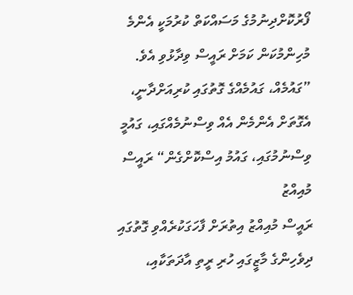ފޯރުކޮށްދިނުމުގެ މަސައްކަތް ކުރުމަކީ އެންމެ މުހިންމުކަން ކަމަށް ރައީސް ވިދާޅުވި އެވެ.
”ގައުމެއް، ގައުމެއްގެ ގޮތުގައި ކުރިއަށްދާނީ، އެގޮތަށް އެންމެން އެއް ވިސްނުމެއްގައި، ގައުމީ ވިސްނުމުގައި، ގައުމު އިސްކޮށްގެން“ ރައީސް މުއިއްޒު
ރައީސް މުއިއްޒު އިތުރަށް ފާހަގަކުރެއްވި ގޮތުގައި ދިވެހިންގެ މާޒީގައި ހުރި ރީތި އާދަތަކާއި،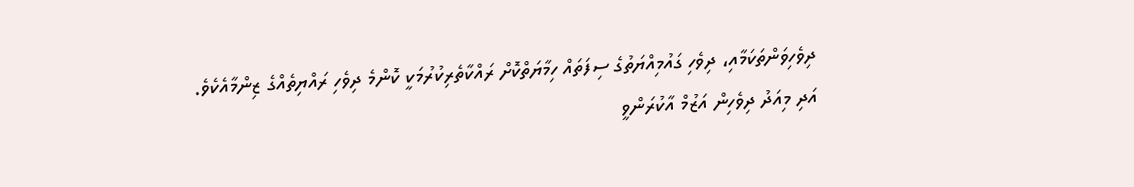ދިވެހިވަންތަކަމާއި، ދިވެހި ގައުމިއްޔަތުގެ ސިފަތައް ހިމާޔަތްކޮށް ރައްކާތެރިކުރުމަކީ ކޮންމެ ދިވެހި ރައްޔިތެއްގެ ޒިންމާއެކެވެ. އަދި މިއަދު ދިވެހިން އަޒުމް އާކުރަންވީ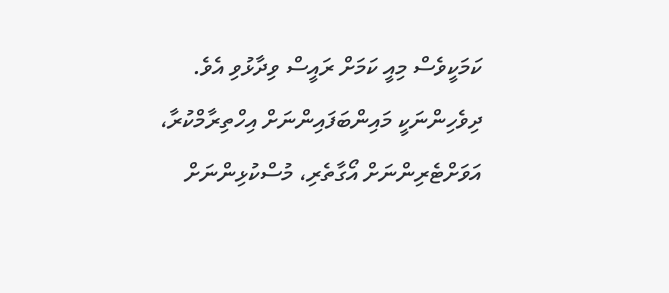ކަމަކީވެސް މިއީ ކަމަށް ރައީސް ވިދާޅުވި އެވެ.
ދިވެހިންނަކީ މައިންބަފައިންނަށް އިހްތިރާމްކުރާ، އަވަށްޓެރިންނަށް އޯގާތެރި، މުސްކުޅިންނަށް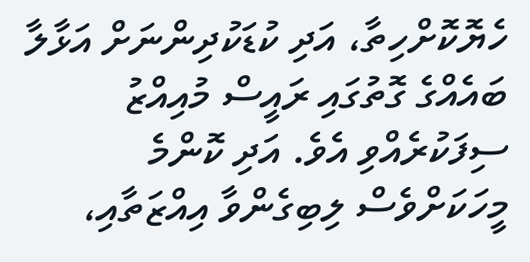ހެޔޮކޮށްހިތާ، އަދި ކުޑަކުދިންނަށް އަޅާލާ ބައެއްގެ ގޮތުގައި ރައީސް މުއިއްޒު ސިފަކުރެއްވި އެވެ. އަދި ކޮންމެ މީހަކަށްވެސް ލިބިގެންވާ އިއްޒަތާއި،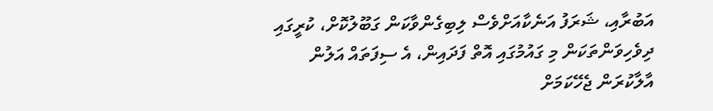އަބުރާއި، ޝަރަފު އަނެކާއަށްވެސް ލިބިގެންވާކަން ގަބޫލުކޮށް، ކުރީގައި ދިވެހިވަންތަކަން މި ގައުމުގައި އޮތް ފަދައިން، އެ ސިފަތައް އަލުން އާލާކުރަން ޖެހޭކަމަށް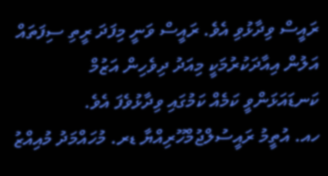ރައީސް ވިދާޅުވި އެވެ. ރައީސް ވަނީ މިފަދަ ރީތި ސިފަތައް އަލުން އިއާދަކުރުމަކީ މިއަދު ދިވެހިން އަޒުމް ކަނޑައަޅަންވީ ކަމެއް ކަމުގައި ވިދާޅުވެފަ އެވެ.
ހއ. އުތީމު ރައީސުލްޖުމްހޫރިއްޔާ ޑރ. މުހައްމަދު މުއިއްޒު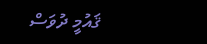ޤައުމީ ދުވަސް